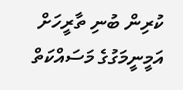ކުރިން ބުނި ތާރީހަށް އަމީނީމަގުގެ މަސައްކަތް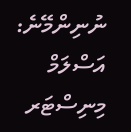ނުނިންމޭނެ: އަސްލަމް
މިނިސްޓަރ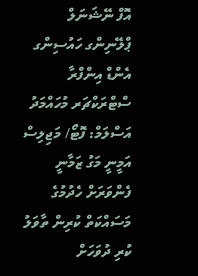އޮފް ނޭޝަނަލް ޕްލޭނިންގ ހައުސިންގ އެންޑް އިންފްރާ ސްޓްރަކްޗަރ މުހައްމަދު އަސްލަމް: ފޮޓޯ/ މަޖިލިސް
އަމީނީ މަގު ޒަމާނީ ފެންވަރަށް ހެދުމުގެ މަސައްކަތް ކުރިން ތާވަލު ކުރި ދުވަހަށް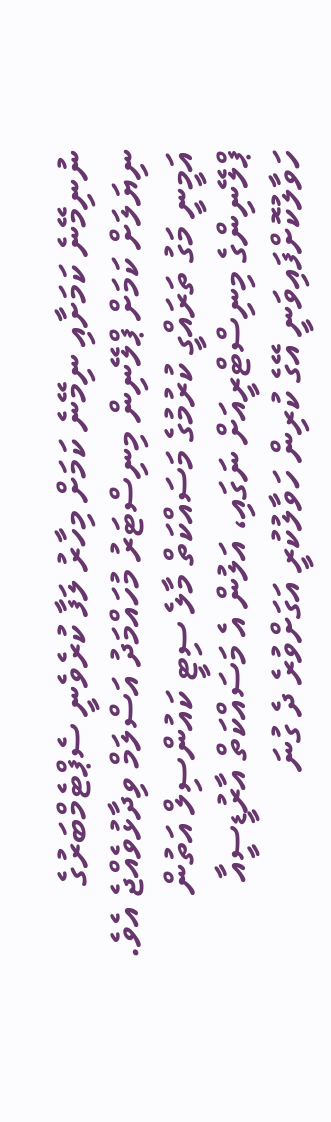ނުނިމޭނެ ކަމަށާއި ނިމޭނެ ކަމަށް މިހާރު ލަފާ ކުރެވެނީ ސެޕްޓެމްބަރުގެ ނިޔަލަށް ކަމަށް ޕްލޭނިން މިނިސްޓަރު މުހައްމަދު އަސްލަމް ވިދާޅުވެއްޖެ އެވެ.
އަމީނީ މަގު ތަރައްގީ ކުރުމުގެ މަސައްކަތް މާލެ ސިޓީ ކައުންސިލް އަތުން ޕްލޭނިންގެ މިނިސްޓްރީއަށް ނަގައި، އަލުން އެ މަސައްކަތް އާރުޑީސީއާ ހަވާލުކޮށްފައިވަނީ އޭގެ ކުރިން ހަވާލުކުރީ އަގަށްވުރެ ދެ ގުނަ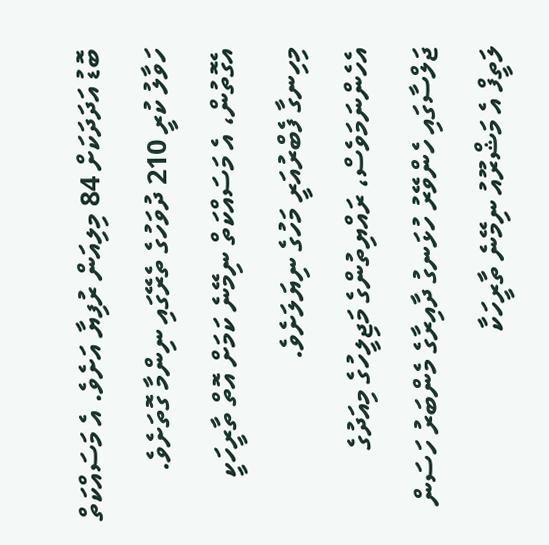ބޮޑު އަދަދަކަށް 84 މިލިއަން ރުފިޔާ އަށެވެ. އެ މަސައްކަތް ހަވާލު ކުރީ 210 ދުވަހުގެ ތެރޭގައި ނިންމާ ގޮތަށެވެ. އެގޮތުން، އެ މަސައްކަތް ނިމޭނެ ކަމަށް އޮތް ތާރީހަކީ މިހިނގާ ފެބްރުއަރީ މަހުގެ ނިޔަލަށެވެ.
އެހެންނަމަވެސް، ރައްޔިތުންގެ މަޖިލީހުގެ މިއަދުގެ ޖަލްސާގައި ހެންވޭރު ހުޅަނގު ދާއިރާގެ މެންބަރު ހަސަން ލަތީފް އެ މަޝްރޫއު ނިމޭނެ ތާރީހަކާ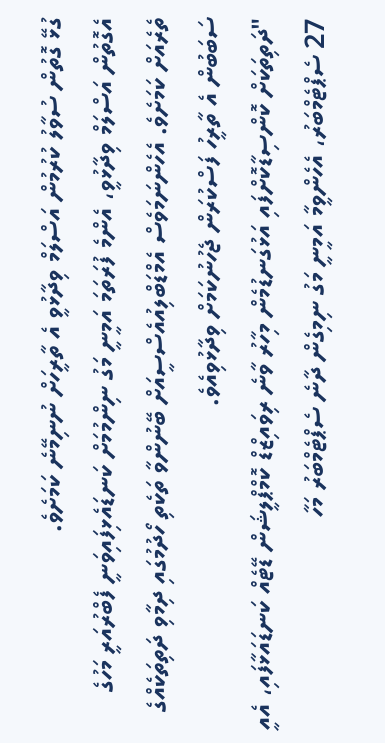ގުޅޭ ގޮތުން ސުވާލު ކުރުމުން އަސްލަމް ވިދާޅުވީ އެ ތާރީހަށް ނުނިމޭނެ ކަމަށެވެ.
އެގޮތުން އަސްލަމް ވިދާޅުވީ، އެންމެ ފުރަތަމަ އަމީނީ މަގު ނިންމުމަށް ކަނޑައެޅިފައިވަނީ ފެބްރުއަރީ މަހުގެ ތެރެއަށް ކަމަށެވެ. އެހެންނަމަވެސް އެމްޑަބްލިއުއެސްސީއަށް ބޭނުންވާ ތަކެތި ހޯދުމުގައި ދިމާވި ދަތިތަކެއްގެ ސަބަބުން އެ ތާރީހު ފަސްކުރަން ޖެހުނުކަމަށް ވިދާޅުވިއެވެ.
"ދަތިތަކަށް ކޮންސިޑާކޮށްފައި އަޅުގަނޑުމެން މިހާރު ވާނެ ރިވައިޒްޑް ކޮމްޕްލީޝަން ޑޭޓެއް ކަނޑައަޅާފައި، އެއީ 27 ސެޕްޓެމްބަރު، އެހެންވީމާ އަމީނީ މަގު ނިމިގެން ދާނެ ސެޕްޓެމްބަރު މަހާ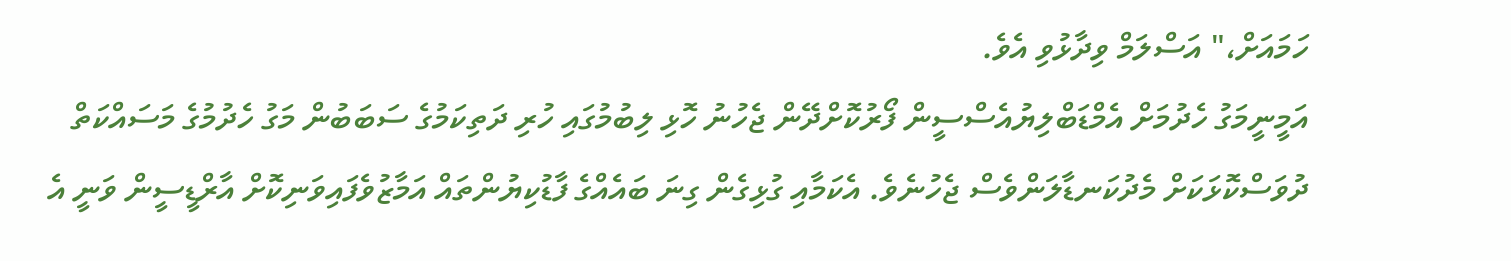ހަމައަށް،" އަސްލަމް ވިދާޅުވި އެވެ.
އަމީނީމަގު ހެދުމަށް އެމްޑަބްލިޔުއެސްސީން ފޯރުކޮށްދޭން ޖެހުނު ހޮޅި ލިބުމުގައި ހުރި ދަތިކަމުގެ ސަބަބުން މަގު ހެދުމުގެ މަސައްކަތް ދުވަސްކޮޅަކަށް މެދުކަނޑާލަންވެސް ޖެހުނެވެ. އެކަމާއި ގުޅިގެން ގިނަ ބައެއްގެ ފާޑުކިޔުންތައް އަމާޒުވެފައިވަނިކޮށް އާރްޑީސީން ވަނީ އެ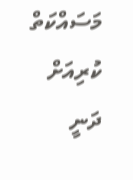މަސައްކަތް ކުރިއަށް ދަނީ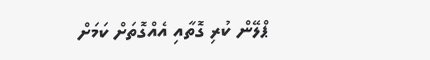ޕްލޭން ކުރި ގޮތާއި އެއްގޮތަށް ކަމަށް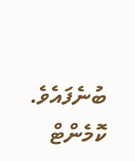ބުނެފައެވެ.
ކޮމެންޓް